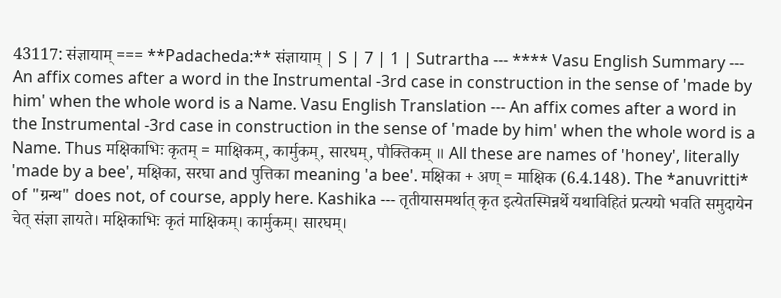43117: संज्ञायाम् === **Padacheda:** संज्ञायाम् | S | 7 | 1 | Sutrartha --- **** Vasu English Summary --- An affix comes after a word in the Instrumental -3rd case in construction in the sense of 'made by him' when the whole word is a Name. Vasu English Translation --- An affix comes after a word in the Instrumental -3rd case in construction in the sense of 'made by him' when the whole word is a Name. Thus मक्षिकाभिः कृतम् = माक्षिकम्, कार्मुकम्, सारघम्, पौक्तिकम् ॥ All these are names of 'honey', literally 'made by a bee', मक्षिका, सरघा and पुत्तिका meaning 'a bee'. मक्षिका + अण् = माक्षिक (6.4.148). The *anuvritti* of "ग्रन्थ" does not, of course, apply here. Kashika --- तृतीयासमर्थात् कृत इत्येतस्मिन्नर्थे यथाविहितं प्रत्ययो भवति समुदायेन चेत् संज्ञा ज्ञायते। मक्षिकाभिः कृतं माक्षिकम्। कार्मुकम्। सारघम्।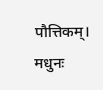पौत्तिकम्। मधुनः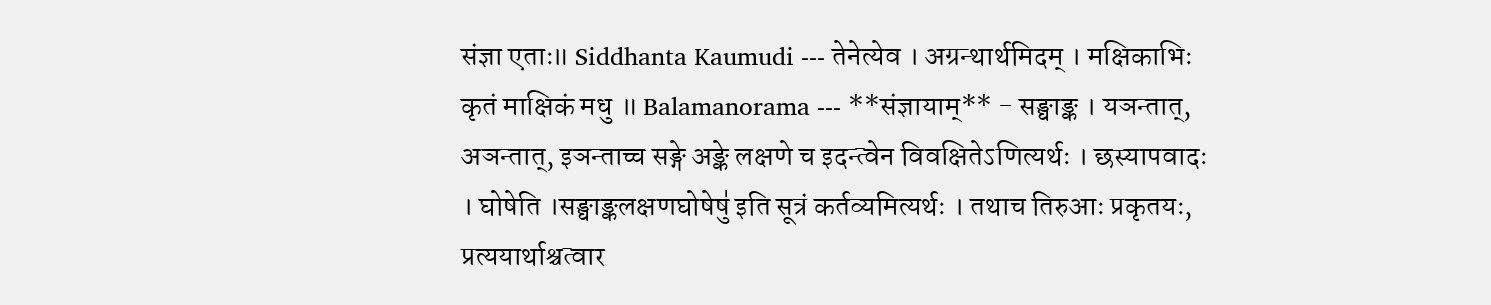संज्ञा एताः॥ Siddhanta Kaumudi --- तेनेत्येव । अग्रन्थार्थमिदम् । मक्षिकाभिः कृतं माक्षिकं मधु ॥ Balamanorama --- **संज्ञायाम्** - सङ्घाङ्क । यञन्तात्, अञन्तात्, इञन्ताच्च सङ्गे अङ्के लक्षणे च इदन्त्वेन विवक्षितेऽणित्यर्थः । छस्यापवादः । घोषेति ।सङ्घाङ्कलक्षणघोषेषु॑ इति सूत्रं कर्तव्यमित्यर्थः । तथाच तिरुआः प्रकृतयः, प्रत्ययार्थाश्चत्वार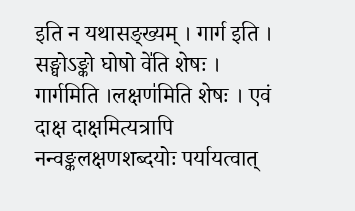इति न यथासङ्ख्यम् । गार्ग इति । सङ्घोऽङ्को घोषो वे॑ति शेषः । गार्गमिति ।लक्षण॑मिति शेषः । एवं दाक्ष दाक्षमित्यत्रापि नन्वङ्कलक्षणशब्दयोः पर्यायत्वात्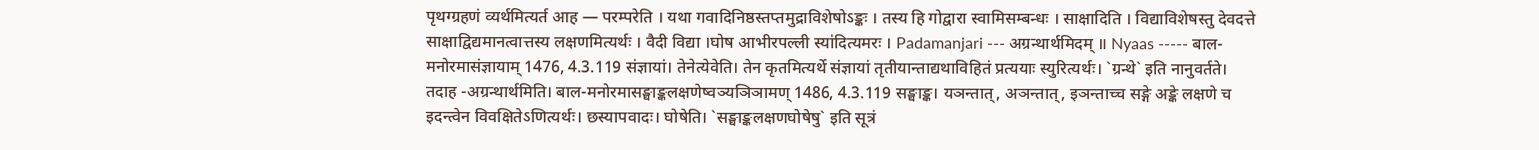पृथग्ग्रहणं व्यर्थमित्यर्त आह — परम्परेति । यथा गवादिनिष्ठस्तप्तमुद्राविशेषोऽङ्कः । तस्य हि गोद्वारा स्वामिसम्बन्धः । साक्षादिति । विद्याविशेषस्तु देवदत्ते साक्षाद्विद्यमानत्वात्तस्य लक्षणमित्यर्थः । वैदी विद्या ।घोष आभीरपल्ली स्या॑दित्यमरः । Padamanjari --- अग्रन्थार्थमिदम् ॥ Nyaas ----- बाल-मनोरमासंज्ञायाम् 1476, 4.3.119 संज्ञायां। तेनेत्येवेति। तेन कृतमित्यर्थे संज्ञायां तृतीयान्ताद्यथाविहितं प्रत्ययाः स्युरित्यर्थः। `ग्रन्थे` इति नानुवर्तते। तदाह -अग्रन्थार्थमिति। बाल-मनोरमासङ्घाङ्कलक्षणेष्वञ्यञिञामण् 1486, 4.3.119 सङ्घाङ्क। यञन्तात्, अञन्तात्, इञन्ताच्च सङ्गे अङ्के लक्षणे च इदन्त्वेन विवक्षितेऽणित्यर्थः। छस्यापवादः। घोषेति। `सङ्घाङ्कलक्षणघोषेषु` इति सूत्रं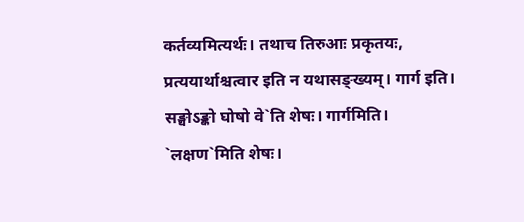कर्तव्यमित्यर्थः। तथाच तिरुआः प्रकृतयः, प्रत्ययार्थाश्चत्वार इति न यथासङ्ख्यम्। गार्ग इति। सङ्घोऽङ्को घोषो वे`ति शेषः। गार्गमिति। `लक्षण`मिति शेषः।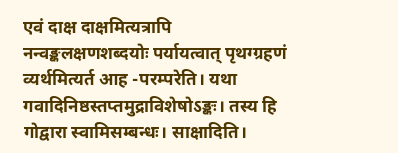एवं दाक्ष दाक्षमित्यत्रापि नन्वङ्कलक्षणशब्दयोः पर्यायत्वात् पृथग्ग्रहणं व्यर्थमित्यर्त आह -परम्परेति। यथा गवादिनिष्ठस्तप्तमुद्राविशेषोऽङ्कः। तस्य हि गोद्वारा स्वामिसम्बन्धः। साक्षादिति।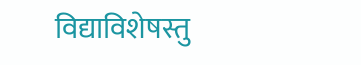विद्याविशेषस्तु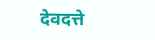देवदत्ते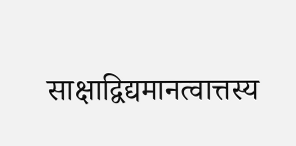साक्षाद्विद्यमानत्वात्तस्य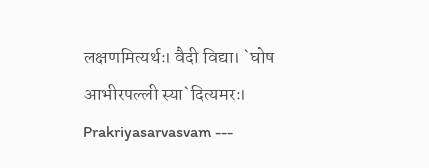लक्षणमित्यर्थः। वैदी विद्या। `घोष आभीरपल्ली स्या`दित्यमरः। Prakriyasarvasvam ---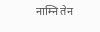नाम्नि तेन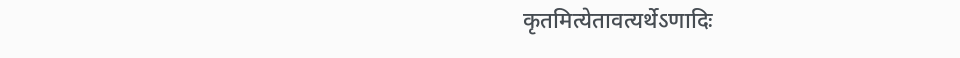कृतमित्येतावत्यर्थेऽणादिः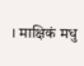। माक्षिकं मधु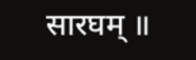सारघम् ॥